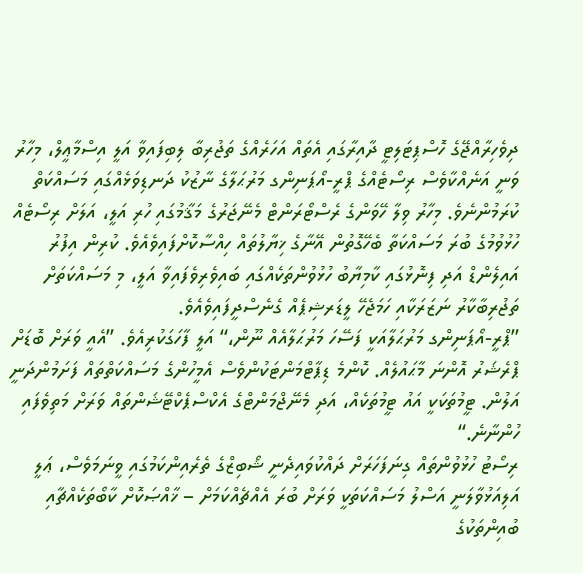ދިވެހިރާއްޖޭގެ ހޮސްޕިޓަލިޓީ ދާއިރާގައި އެތައް އަހަރެއްގެ ތަޖުރިބާ ލިބިފައިވާ އަލީ އިސްމާޢީލް، މިހާރު ވަނީ އަނެއްކާވެސް ރިސޯޓެއްގެ ޕްރީ-އޯޕަނިންގ މަރުޙަލާގެ ނާޒުކު ދަނޑިވަޅެއްގައި މަސައްކަތް ކުރަމުންނެވެ. މިހާރު ވިލާ ހޭވަންގެ ރެސްޓޯރަންޓް މެނޭޖަރުގެ މަޤާމުގައި ހުރި އަލީ، އަލަށް ރިސޯޓެއް ހުޅުވުމުގެ ބުރަ މަސައްކަތާ ބެހޭގޮތުން އޭނާގެ ޚިޔާލުތައް ހިއްސާކޮށްފައިވެއެވެ. ކުރިން އިފުރު އައިލެންޑް އަދި ފިނޮޅުގައި ކާމިޔާބު ހުޅުވުންތަކެއްގައި ބައިވެރިވެފައިވާ އަލީ، މި މަސައްކަތަށް ތަޖުރިބާކާރު ނަޒަރަކާއި ހަމަޖެހޭ ލީޑަރޝިޕެއް ގެނެސްދީފައިވެއެވެ.
”ޕްރީ-އޯޕަނިންގ މަރުޙަލާއަކީ ފަސޭހަ މަރުޙަލާއެއް ނޫން،“ އަލީ ފާހަގަކުރިއެވެ. ”އެއީ ވަރަށް ބޮޑަށް ޕްރެޝަރު އޮންނަ މާޙައުލެއް. ކޮންމެ ޑިޕާޓްމަންޓަކުންވެސް އެމީހުންގެ މަސައްކަތްތައް ފަށަމުންދަނީ އަލުން. ޓީމުތަކަކީ އައު ޓީމުތަކެއް، އަދި މެނޭޖްމަންޓްގެ އެކްސްޕެކްޓޭޝަންތައް ވަރަށް މަތިވެފައި ހުންނާނެ.“
ރިސޯޓު ހުޅުވުންތައް ގިނަފަހަރަށް ދައްކުވައިދެނީ ޝޯބިޒްގެ ތެރެއިންކަމުގައި ވީނަމަވެސް، ޢަލީ އަލިއަޅުވާލަނީ އަސްލު މަސައްކަތަކީ ވަރަށް ބުރަ އެއްޗެއްކަމަށް – ޚާއްޞަކޮށް ކާބޯތަކެއްޗާއި ބުއިންތަކުގެ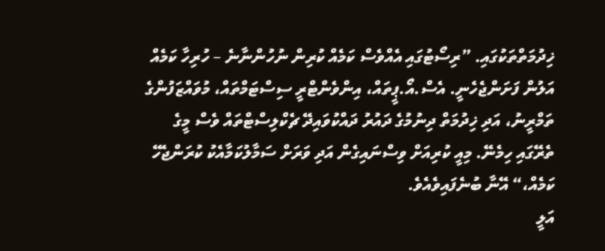ޚިދުމަތްތަކުގައި. ”ރިސޯޓުގައި އެއްވެސް ކަމެއް ކުރިން ނުހުންނާނެ – ހުރިހާ ކަމެއް އަލުން ފަށަންޖެހެނީ. އެސް.އޯ.ޕީތައް، އިންވެންޓްރީ ސިސްޓަމްތައް، މުވައްޒަފުންގެ ތަމްރީނު، އަދި ޚިދުމަތް ދިނުމުގެ ދައުރު ދައްކުވައިދޭ ޗެކްލިސްޓްތައް ވެސް މީގެ ތެރޭގައި ހިމެނޭ. މިއީ ކުރިއަށް ވިސްނައިގެން އަދި ވަރަށް ސަމާލުކަމާއެކު ކުރަންޖެހޭ ކަމެއް،“ އޭނާ ބުނެފައިވެއެވެ.
އަލީ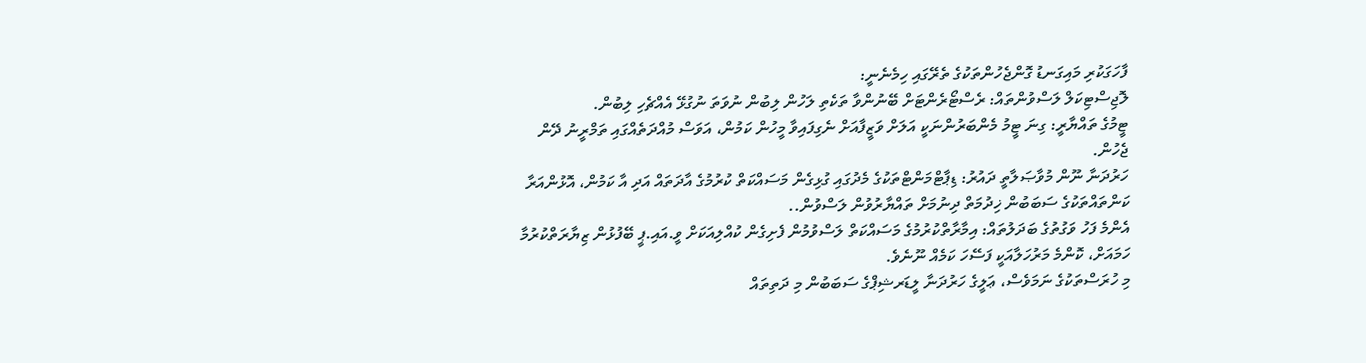ފާހަގަކުރި މައިގަނޑު ގޮންޖެހުންތަކުގެ ތެރޭގައި ހިމެނެނީ:
ލޮޖިސްޓިކަލް ލަސްވުންތައް: ރެސްޓޯރެންޓަށް ބޭނުންވާ ތަކެތި ލަހުން ލިބުން ނުވަތަ ނުގުޅޭ އެއްޗެހި ލިބުން.
ޓީމުގެ ތައްޔާރީ: ގިނަ ޓީމު މެންބަރުންނަކީ އަލަށް ވަޒީފާއަށް ނެގިފައިވާ މީހުން ކަމުން، އަވަސް މުއްދަތެއްގައި ތަމްރީނު ދޭން ޖެހުން.
ހަރުދަނާ ނޫން މުވާޞަލާތީ ދައުރު: ޑިޕާޓްމަންޓްތަކުގެ މެދުގައި ގުޅިގެން މަސައްކަތް ކުރުމުގެ އާދަތައް އަދި އާ ކަމުން، އޮޅުންއަރާ ކަންތައްތަކުގެ ސަބަބުން ޚިދުމަތް ދިނުމަށް ތައްޔާރުވުން ލަސްވުން..
އެންމެ ފަހު ވަގުތުގެ ބަދަލުތައް: އިމާރާތްކުރުމުގެ މަސައްކަތް ލަސްވުމުން ފެށިގެން ކުއްލިއަކަށް ވީ.އައި.ޕީ ބޭފުޅުން ޒިޔާރަތްކުރުމާ ހަމައަށް، ކޮންމެ މަރުހަލާއަކީ ފަސޭހަ ކަމެއް ނޫނެވެ.
މި ހުރަސްތަކުގެ ނަމަވެސް، ޢަލީގެ ހަރުދަނާ ލީޑަރޝިޕްގެ ސަބަބުން މި ދަތިތައް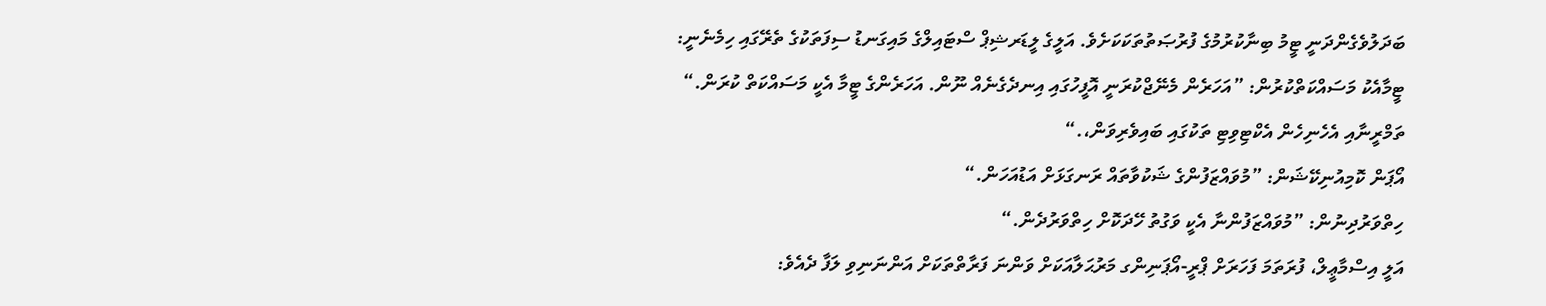ބަދަލުވެގެންދަނީ ޓީމު ބިނާކުރުމުގެ ފުރުޞަތުތަކަކަށެވެ. އަލީގެ ލީޑަރޝިޕް ސްޓައިލްގެ މައިގަނޑު ސިފަތަކުގެ ތެރޭގައި ހިމެނެނީ:
ޓީމާއެކު މަސައްކަތްކުރުން: ”އަހަރެން މެނޭޖްކުރަނީ އޮފީހުގައި އިނދެގެނެއް ނޫން. އަހަރެންގެ ޓީމާ އެކީ މަސައްކަތް ކުރަން.“
ތަމްރީނާއި އެހެނިހެން އެކްޓިވިޓި ތަކުގައި ބައިވެރިވަން،.“
އޯޕަން ކޮމިއުނިކޭޝަން: ”މުވައްޒަފުންގެ ޝަކުވާތައް ރަނގަޅަށް އަޑުއަހަން.“
ހިތްވަރުދިނުން: ”މުވައްޒަފުންނާ އެކީ ވަގުތު ހޭދަކޮށް ހިތްވަރުދެން.“
އަލީ އިސްމާޢީލް، ފުރަތަމަ ފަހަރަށް ޕްރީ-އޯޕަނިންގ މަރުޙަލާއަކަށް ވަންނަ ފަރާތްތަކަށް އަންނަނިވި ލަފާ ދެއެވެ: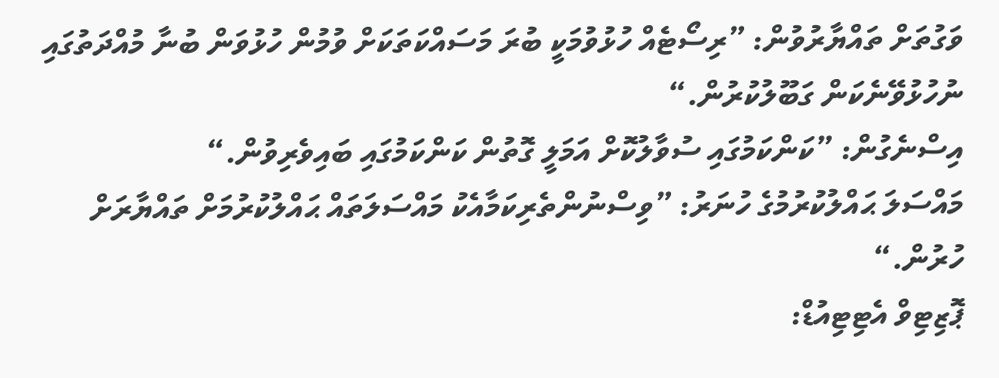ވަގުތަށް ތައްޔާރުވުން: ”ރިސޯޓެއް ހުޅުވުމަކީ ބުރަ މަސައްކަތަކަށް ވުމުން ހުޅުވަން ބުނާ މުއްދަތުގައި ނުހުޅުވޭނެކަން ގަބޫލުކުރުން.“
އިސްނެގުން: ”ކަންކަމުގައި ސުވާލުކޮށް އަމަލީ ގޮތުން ކަންކަމުގައި ބައިވެރިވުން.“
މައްސަލަ ޙައްލުކުރުމުގެ ހުނަރު: ”ވިސްނުންތެރިކަމާއެކު މައްސަލަތައް ޙައްލުކުރުމަށް ތައްޔާރަށް ހުރުން.“
ޕޮޒިޓިވް އެޓިޓިއުޑް: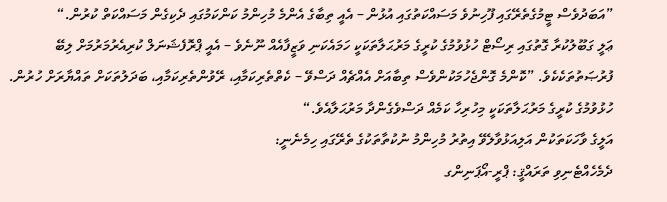”އަބަދުވެސް ޓީމުގެތެރޭގައި ފޫހިނުވެ މަސައްކަތުގައި އުޅުން – އެއީ ތިބާގެ އެންމެ މުހިންމު ކަންކަމުގައި ދެކިގެން މަސައްކަތް ކުރުން.“
ޢަލީ ގަބޫލުކުރާ ގޮތުގައި ރިސޯޓް ހުޅުވުމުގެ ކުރީގެ މަރުޙަލާތަކަކީ ހަމައެކަނި ވަޒީފާއެއް ނޫނެވެ – އެއީ ޕްރޮފެޝަނަލް ކުރިއެރުމަރުމަށް ލިބޭ ފުރުޞަތުތަކެކެވެ. ”ކޮންމެ ގޮންޖެހުމަކުންވެސް ތިބާއަށް އެއްޗެއް ދަސްވޭ – ކެތްތެރިކަމާއި، ރޭވުންތެރިކަމާއި، ބަދަލުތަކަށް ތައްޔާރަށް ހުރުން. ހުޅުވުމުގެ ކުރީގެ މަރުޙަލާތަކަކީ މިހުރިހާ ކަމެއް ދަސްވެގެންދާ މަރުޙަލާއެވެ.“
އަލީގެ ވާހަކަތަކުން އަލިއަޅުވާލެވޭ އިތުރު މުހިންމު ނުކުތާތަކުގެ ތެރޭގައި ހިމެނެނީ:
ދެމެހެއްޓެނިވި ތަރައްޤީ: ޕްރީ-އޯޕަނިންގ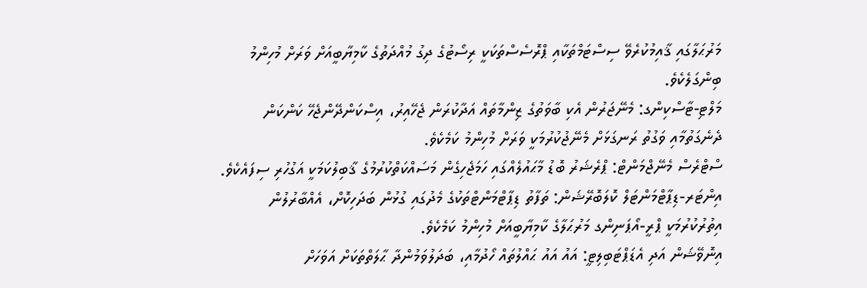މަރުޙަލާގައި ޤާއިމުކުރެވޭ ސިސްޓަމްތަކާއި ޕްރޮސެސްތަކަކީ ރިސޯޓުގެ ދިގު މުއްދަތުގެ ކާމިޔާބީއަށް ވަރަށް މުހިންމު ބިންގަލެކެވެ.
މަލްޓި-ޓާސްކިންގ: މެނޭޖަރުން އެކި ބާވަތުގެ ޒިންމާތައް އަދާކުރަން ޖެހޭއިރު، އިސްކަންދޭންޖެހޭ ކަންކަން ދެނެގަތުމާއި ވަގުތު ރަނގަޅަށް މެނޭޖުކުރުމަކީ ވަރަށް މުހިންމު ކަމެކެވެ.
ސްޓްރެސް މެނޭޖްމަންޓް: ޕްރެޝަރު ބޮޑު މާޙައުލެއްގައި ހަމަޖެހިގެން މަސައްކަތްކުރުމުގެ ޤާބިލުކަމަކީ އަގުހުރި ސިފައެކެވެ.
އިންޓަރ-ޑިޕާޓްމަންޓަލް ކޮލަބޮރޭޝަން: ތަފާތު ޑިޕާޓްމަންޓްތަކުގެ މެދުގައި ގުޅުން ބަދަހިކޮށް، އެއްބާރުލުން އިތުރުކުރުމަކީ ޕްރީ-އޯޕަނިންގ މަރުޙަލާގެ ކާމިޔާބީއަށް މުހިންމު ކަމެކެވެ.
އިނޮވޭޝަން އަދި އެޑަޕްޓަބިލިޓީ: އައު އައު ޙައްލުތައް ހޯދުމާއި، ބަދަލުވަމުންދާ ޙާލަތްތަކަށް އަވަހަށް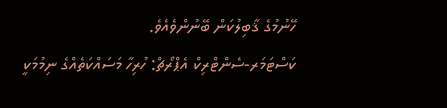ހޭނުމުގެ ޤާބިލުކަން ބޭނުންވެއެވެ.
ކަސްޓަމަރ-ސެންޓްރިކް އެޕްރޯޗް: ހުރިހާ މަސައްކަތެއްގެ ނިމުމަކީ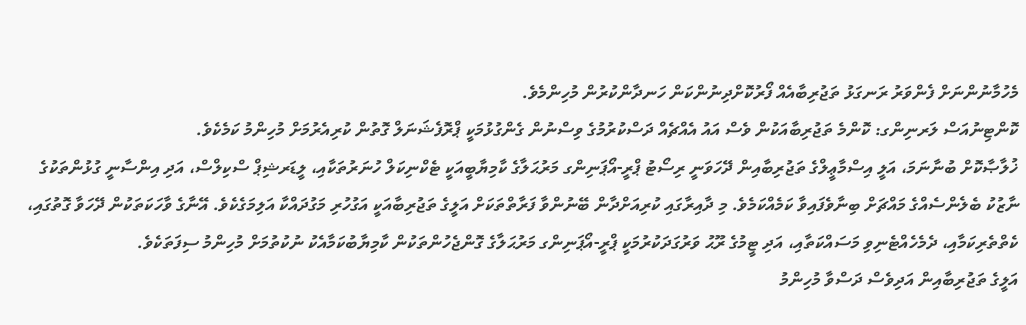މެހުމާނުންނަށް ފެންވަރު ރަނގަޅު ތަޖުރިބާއެއް ފޯރުކޮށްދިނުންކަން ހަނދާންކުރުން މުހިންމެވެ.
ކޮންޓިނުއަސް ލަރނިންގ: ކޮންމެ ތަޖުރިބާއަކުން ވެސް އައު އެއްޗެއް ދަސްކުރުމުގެ ވިސްނުން ގެންގުޅުމަކީ ޕްރޮފެޝަނަލް ގޮތުން ކުރިއެރުމަށް މުހިންމު ކަމެކެވެ.
ޚުލާޞާކޮށް ބުނާނަމަ، އަލީ އިސްމާޢީލްގެ ތަޖުރިބާއިން ދޭހަވަނީ ރިސޯޓު ޕްރީ-އޯޕަނިންގ މަރުޙަލާގެ ކާމިޔާބީއަކީ ޓެކްނިކަލް ހުނަރުތަކާއި، ލީޑަރޝިޕް ސްކިލްސް، އަދި އިންސާނީ ގުޅުންތަކުގެ ނާޒުކު ބެލެންސެއްގެ މައްޗަށް ބިނާވެފައިވާ ކަމެއްކަމެވެ. މި ދާއިރާގައި ކުރިއަށްދާން ބޭނުންވާ ފަރާތްތަކަށް އަލީގެ ތަޖުރިބާއަކީ އަގުހުރި މަގުދައްކާ އަލިމަގެކެވެ. އޭނާގެ ވާހަކަތަކުން ދޭހަވާ ގޮތުގައި، ކެތްތެރިކަމާއި، ދެމެހެއްޓެނިވި މަސައްކަތާއި، އަދި ޓީމުގެ ރޫޙު ވަރުގަދަކުރުމަކީ ޕްރީ-އޯޕަނިންގ މަރުޙަލާގެ ގޮންޖެހުންތަކުން ކާމިޔާބުކަމާއެކު ނުކުތުމަށް މުހިންމު ސިފަތަކެވެ.
އަލީގެ ތަޖުރިބާއިން އަދިވެސް ދަސްވާ މުހިންމު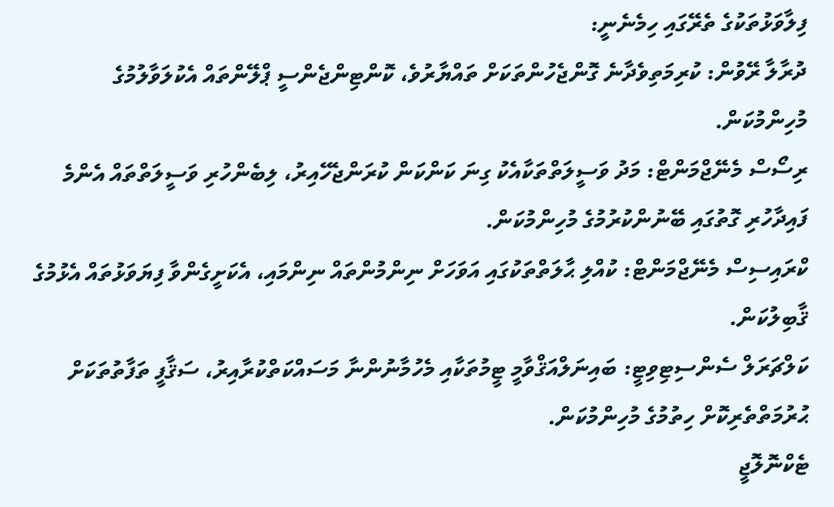ފިލާވަޅުތަކުގެ ތެރޭގައި ހިމެނެނީ:
ދުރާލާ ރޭވުން: ކުރިމަތިވެދާނެ ގޮންޖެހުންތަކަށް ތައްޔާރުވެ، ކޮންޓިންޖެންސީ ޕްލޭންތައް އެކުލަވާލުމުގެ މުހިންމުކަން.
ރިސޯސް މެނޭޖްމަންޓް: މަދު ވަސީލަތްތަކާއެކު ގިނަ ކަންކަން ކުރަންޖެހޭއިރު، ލިބެންހުރި ވަސީލަތްތައް އެންމެ ފައިދާހުރި ގޮތުގައި ބޭނުންކުރުމުގެ މުހިންމުކަން.
ކްރައިސިސް މެނޭޖްމަންޓް: ކުއްލި ޙާލަތްތަކުގައި އަވަހަށް ނިންމުންތައް ނިންމައި، އެކަށީގެންވާ ފިޔަވަޅުތައް އެޅުމުގެ ޤާބިލުކަން.
ކަލްޗަރަލް ސެންސިޓިވިޓީ: ބައިނަލްއަޤްވާމީ ޓީމުތަކާއި މެހުމާނުންނާ މަސައްކަތްކުރާއިރު، ސަޤާފީ ތަފާތުތަކަށް ޙުރުމަތްތެރިކޮށް ހިތުމުގެ މުހިންމުކަން.
ޓެކްނޮލޮޖީ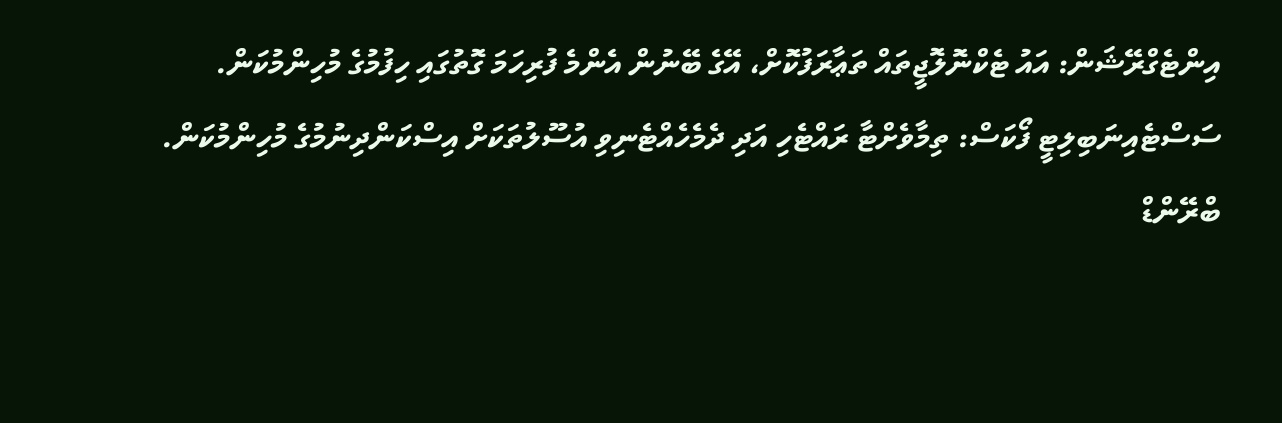އިންޓެގްރޭޝަން: އައު ޓެކްނޮލޮޖީތައް ތަޢާރަފުކޮށް، އޭގެ ބޭނުން އެންމެ ފުރިހަމަ ގޮތުގައި ހިފުމުގެ މުހިންމުކަން.
ސަސްޓެއިނަބިލިޓީ ފޯކަސް: ތިމާވެށްޓާ ރައްޓެހި އަދި ދެމެހެއްޓެނިވި އުސޫލުތަކަށް އިސްކަންދިނުމުގެ މުހިންމުކަން.
ބްރޭންޑް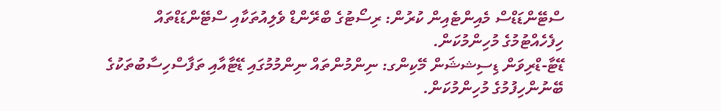ސްޓޭންޑަޑްސް މެއިންޓެއިން ކުރުން: ރިސޯޓުގެ ބްރޭންޑް ވެލިއުތަކާއި ސްޓޭންޑަޑްތައް ހިފެހެއްޓުމުގެ މުހިންމުކަން.
ޑޭޓާ-ޑްރިވަން ޑިސިޝޝަން މޭކިންގ: ނިންމުންތައް ނިންމުމުގައި ޑޭޓާއާއި ތަފާސްހިސާބުތަކުގެ ބޭނުންހިފުމުގެ މުހިންމުކަން.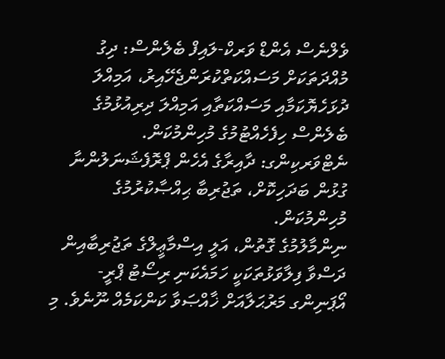ވެލްނެސް އެންޑް ވަރކް-ލައިފް ބެލެންސް: ދިގު މުއްދަތަކަށް މަސައްކަތްކުރަންޖެހޭއިރު، އަމިއްލަ ދުޅަހެޔޮކަމާއި މަސައްކަތާއި އަމިއްލަ ދިރިއުޅުމުގެ ބެލެންސް ހިފެހެއްޓުމުގެ މުހިންމުކަން.
ނެޓްވަރކިންގ: ދާއިރާގެ އެހެން ޕްރޮފެޝަނަލުންނާ ގުޅުން ބަދަހިކޮށް، ތަޖުރިބާ ޙިއްޞާކުރުމުގެ މުހިންމުކަން.
ނިންމާލުމުގެ ގޮތުން، އަލީ އިސްމާޢީލްގެ ތަޖުރިބާއިން ދަސްވާ ފިލާވަޅުތަކަކީ ހަމައެކަނި ރިސޯޓު ޕްރީ-އޯޕަނިންގ މަރުޙަލާއަށް ޚާއްޞަވާ ކަންކަމެއް ނޫނެވެ. މި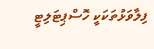ފިލާވަޅުތަކަކީ ހޮސްޕިޓަލިޓީ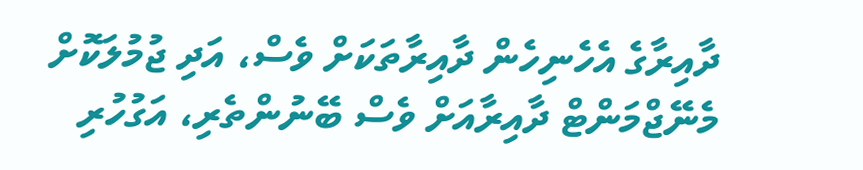ދާއިރާގެ އެހެނިހެން ދާއިރާތަކަށް ވެސް، އަދި ޖުމުލަކޮށް މެނޭޖްމަންޓް ދާއިރާއަށް ވެސް ބޭނުންތެރި، އަގުހުރި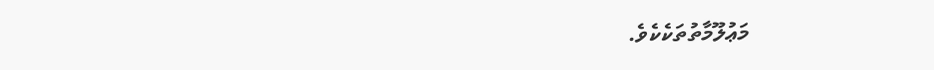މަޢުލޫމާތުތަކެކެވެ.